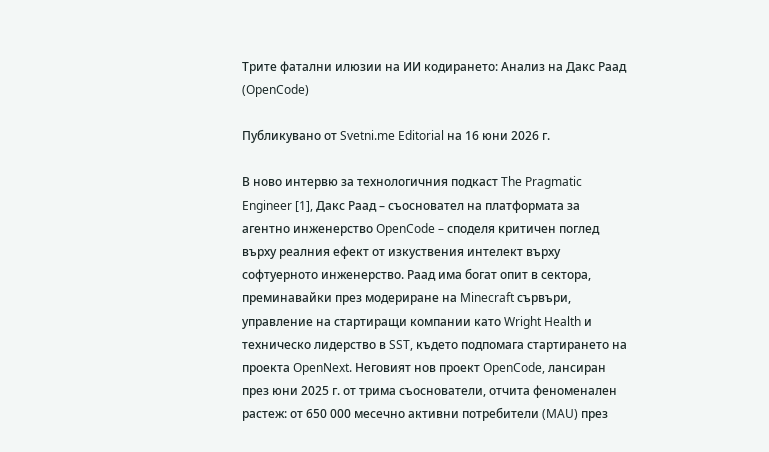Трите фатални илюзии на ИИ кодирането: Анализ на Дакс Раад (OpenCode)

Публикувано от Svetni.me Editorial на 16 юни 2026 г.

В ново интервю за технологичния подкаст The Pragmatic Engineer [1], Дакс Раад – съосновател на платформата за агентно инженерство OpenCode – споделя критичен поглед върху реалния ефект от изкуствения интелект върху софтуерното инженерство. Раад има богат опит в сектора, преминавайки през модериране на Minecraft сървъри, управление на стартиращи компании като Wright Health и техническо лидерство в SST, където подпомага стартирането на проекта OpenNext. Неговият нов проект OpenCode, лансиран през юни 2025 г. от трима съоснователи, отчита феноменален растеж: от 650 000 месечно активни потребители (MAU) през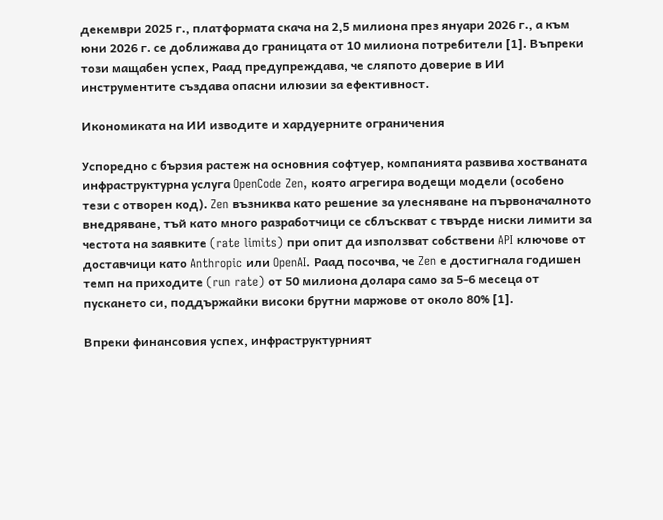декември 2025 г., платформата скача на 2,5 милиона през януари 2026 г., а към юни 2026 г. се доближава до границата от 10 милиона потребители [1]. Въпреки този мащабен успех, Раад предупреждава, че сляпото доверие в ИИ инструментите създава опасни илюзии за ефективност.

Икономиката на ИИ изводите и хардуерните ограничения

Успоредно с бързия растеж на основния софтуер, компанията развива хостваната инфраструктурна услуга OpenCode Zen, която агрегира водещи модели (особено тези с отворен код). Zen възниква като решение за улесняване на първоначалното внедряване, тъй като много разработчици се сблъскват с твърде ниски лимити за честота на заявките (rate limits) при опит да използват собствени API ключове от доставчици като Anthropic или OpenAI. Раад посочва, че Zen е достигнала годишен темп на приходите (run rate) от 50 милиона долара само за 5-6 месеца от пускането си, поддържайки високи брутни маржове от около 80% [1].

Впреки финансовия успех, инфраструктурният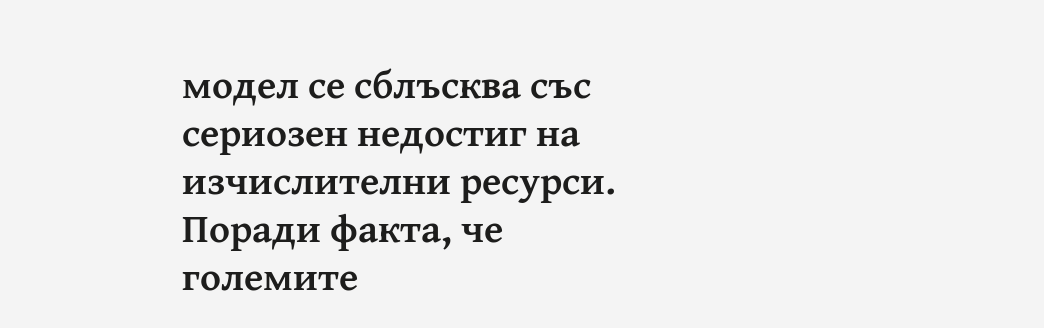модел се сблъсква със сериозен недостиг на изчислителни ресурси. Поради факта, че големите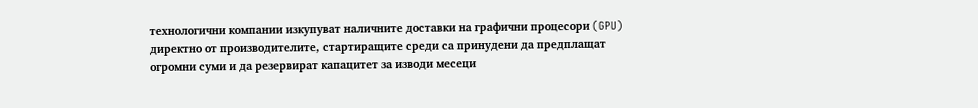технологични компании изкупуват наличните доставки на графични процесори (GPU) директно от производителите, стартиращите среди са принудени да предплащат огромни суми и да резервират капацитет за изводи месеци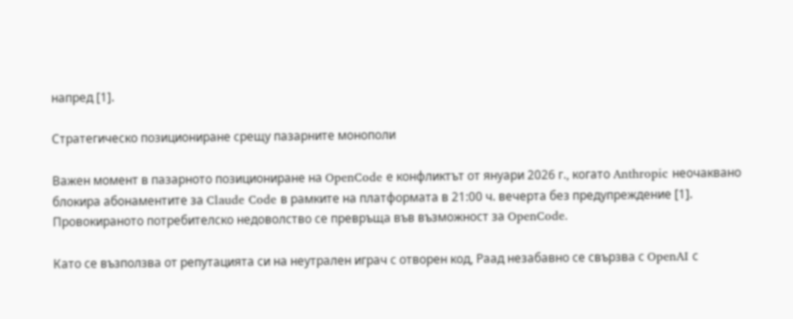напред [1].

Стратегическо позициониране срещу пазарните монополи

Важен момент в пазарното позициониране на OpenCode е конфликтът от януари 2026 г., когато Anthropic неочаквано блокира абонаментите за Claude Code в рамките на платформата в 21:00 ч. вечерта без предупреждение [1]. Провокираното потребителско недоволство се превръща във възможност за OpenCode.

Като се възползва от репутацията си на неутрален играч с отворен код, Раад незабавно се свързва с OpenAI с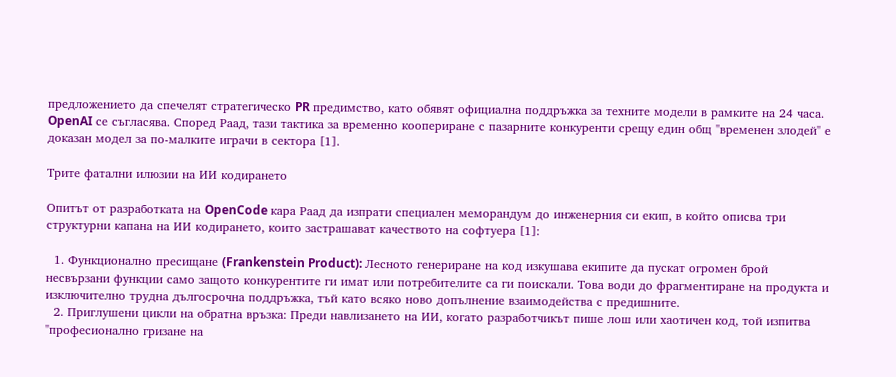предложението да спечелят стратегическо PR предимство, като обявят официална поддръжка за техните модели в рамките на 24 часа. OpenAI се съгласява. Според Раад, тази тактика за временно коопериране с пазарните конкуренти срещу един общ "временен злодей" е доказан модел за по-малките играчи в сектора [1].

Трите фатални илюзии на ИИ кодирането

Опитът от разработката на OpenCode кара Раад да изпрати специален меморандум до инженерния си екип, в който описва три структурни капана на ИИ кодирането, които застрашават качеството на софтуера [1]:

  1. Функционално пресищане (Frankenstein Product): Лесното генериране на код изкушава екипите да пускат огромен брой несвързани функции само защото конкурентите ги имат или потребителите са ги поискали. Това води до фрагментиране на продукта и изключително трудна дългосрочна поддръжка, тъй като всяко ново допълнение взаимодейства с предишните.
  2. Приглушени цикли на обратна връзка: Преди навлизането на ИИ, когато разработчикът пише лош или хаотичен код, той изпитва "професионално гризане на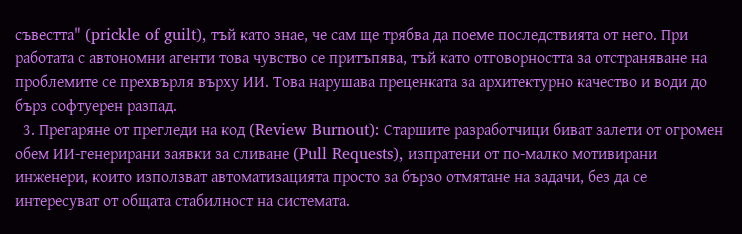съвестта" (prickle of guilt), тъй като знае, че сам ще трябва да поеме последствията от него. При работата с автономни агенти това чувство се притъпява, тъй като отговорността за отстраняване на проблемите се прехвърля върху ИИ. Това нарушава преценката за архитектурно качество и води до бърз софтуерен разпад.
  3. Прегаряне от прегледи на код (Review Burnout): Старшите разработчици биват залети от огромен обем ИИ-генерирани заявки за сливане (Pull Requests), изпратени от по-малко мотивирани инженери, които използват автоматизацията просто за бързо отмятане на задачи, без да се интересуват от общата стабилност на системата.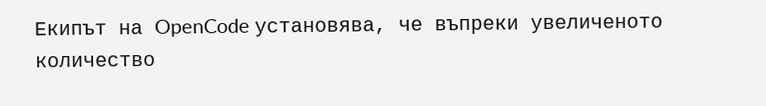Екипът на OpenCode установява, че въпреки увеличеното количество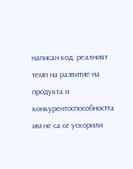написан код, реалният темп на развитие на продукта и конкурентоспособността им не са се ускорили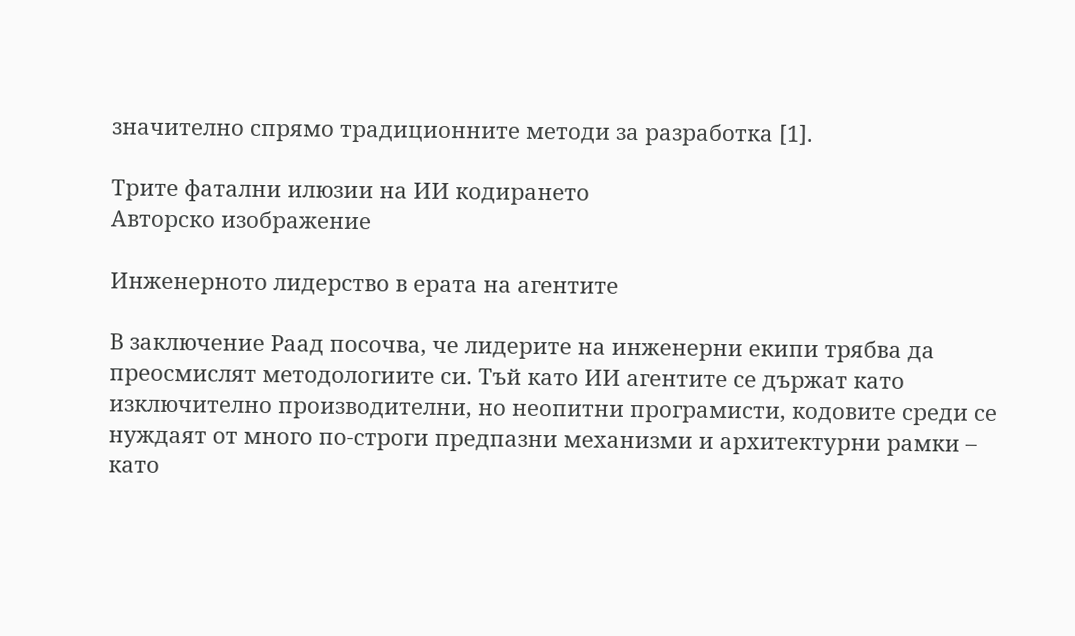значително спрямо традиционните методи за разработка [1].

Трите фатални илюзии на ИИ кодирането
Авторско изображение

Инженерното лидерство в ерата на агентите

В заключение Раад посочва, че лидерите на инженерни екипи трябва да преосмислят методологиите си. Тъй като ИИ агентите се държат като изключително производителни, но неопитни програмисти, кодовите среди се нуждаят от много по-строги предпазни механизми и архитектурни рамки – като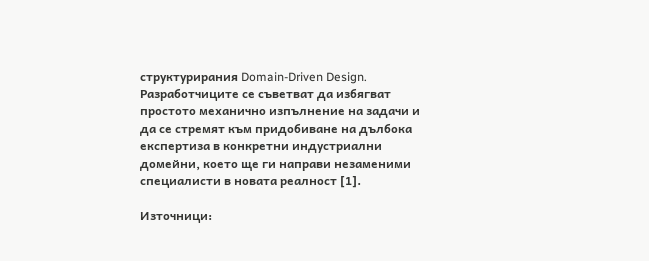структурирания Domain-Driven Design. Разработчиците се съветват да избягват простото механично изпълнение на задачи и да се стремят към придобиване на дълбока експертиза в конкретни индустриални домейни, което ще ги направи незаменими специалисти в новата реалност [1].

Източници: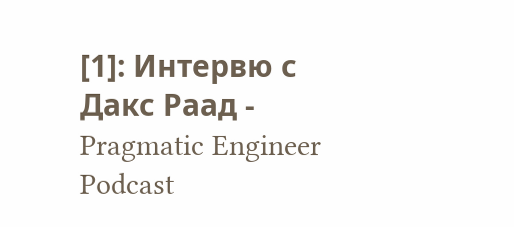[1]: Интервю с Дакс Раад - Pragmatic Engineer Podcast